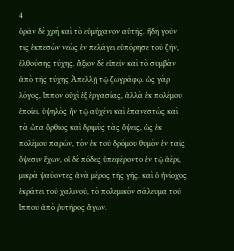4
ὁρᾶν δὲ χρὴ καὶ τὸ εὐμήχανον αὐτῆς. ἤδη γοῦν τις ἐκπεσὼν νεὼς ἐν πελάγει εὐπόρησε τοῦ ζῆν, ἐλθούσης τύχης. ἄξιον δὲ εἰπεῖν καὶ τὸ συμβὰν ἀπὸ τῆς τύχης Ἀπελλῇ τῷ ζωγράφῳ. ὡς γὰρ λόγος, ἵππον οὐχὶ ἐξ ἐργασίας, ἀλλὰ ἐκ πολέμου ἐποίει. ὑψηλὸς ἦν τῷ αὐχένι καὶ ἐπανεστὼς καὶ τὰ ὦτα ὄρθιος καὶ δριμὺς τὰς ὄψεις, ὡς ἐκ πολέμου παρών, τὸν ἐκ τοῦ δρόμου θυμὸν ἐν ταῖς ὄψεσιν ἔχων, οἱ δὲ πόδες ὑπεφέροντο ἐν τῷ ἀέρι, μικρὰ ψαύοντες ἀνὰ μέρος τῆς γῆς. καὶ ὁ ἡνίοχος ἐκράτει τοῦ χαλινοῦ, τὸ πολεμικὸν σάλευμα τοῦ ἵππου ἀπὸ ῥυτῆρος ἄγων.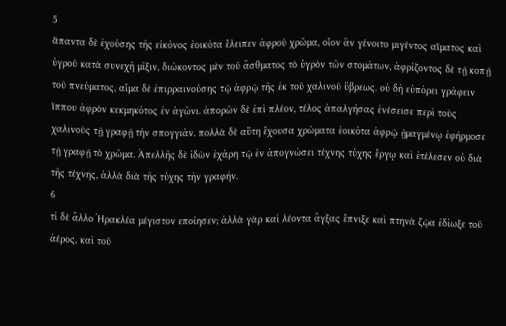5
ἅπαντα δὲ ἐχούσης τῆς εἰκόνος ἐοικότα ἔλειπεν ἀφροῦ χρῶμα, οἷον ἂν γένοιτο μιγέντος αἵματος καὶ ὑγροῦ κατὰ συνεχῆ μῖξιν, διώκοντος μὲν τοῦ ἄσθματος τὸ ὑγρὸν τῶν στομάτων, ἀφρίζοντος δὲ τῇ κοπῇ τοῦ πνεύματος, αἷμα δὲ ἐπιρραινούσης τῷ ἀφρῷ τῆς ἐκ τοῦ χαλινοῦ ὕβρεως. οὐ δὴ εὐπόρει γράφειν ἵππου ἀφρὸν κεκμηκότος ἐν ἀγῶνι. ἀπορῶν δὲ ἐπὶ πλέον, τέλος ἀπαλγήσας ἐνέσεισε περὶ τοὺς χαλινοὺς τῇ γραφῇ τὴν σπογγιάν. πολλὰ δὲ αὕτη ἔχουσα χρώματα ἐοικότα ἀφρῷ ᾑμαγμένῳ ἐφήρμοσε τῇ γραφῇ τὸ χρῶμα. Ἀπελλῆς δὲ ἰδὼν ἐχάρη τῷ ἐν ἀπογνώσει τέχνης τύχης ἔργῳ καὶ ἐτέλεσεν οὐ διὰ τῆς τέχνης, ἀλλὰ διὰ τῆς τύχης τὴν γραφήν.
6
τί δὲ ἄλλο Ἡρακλέα μέγιστον εποίησεν; ἀλλὰ γὰρ καὶ λέοντα ἄγξας ἔπνιξε καὶ πτηνὰ ζῷα ἐδίωξε τοῦ ἀέρος, καὶ τοῦ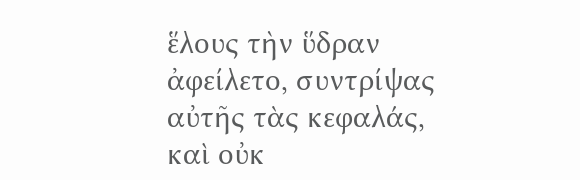ἕλους τὴν ὕδραν ἀφείλετο, συντρίψας αὐτῆς τὰς κεφαλάς, καὶ οὐκ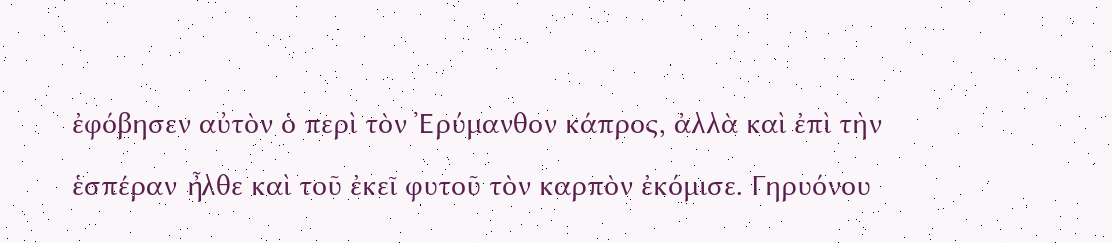ἐφόβησεν αὐτὸν ὁ περὶ τὸν Ἐρύμανθον κάπρος, ἀλλὰ καὶ ἐπὶ τὴν ἑσπέραν ἦλθε καὶ τοῦ ἐκεῖ φυτοῦ τὸν καρπὸν ἐκόμισε. Γηρυόνου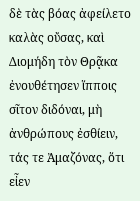δὲ τὰς βόας ἀφείλετο καλὰς οὔσας, καὶ Διομήδη τὸν Θρᾷκα ἐνουθέτησεν ἵπποις σῖτον διδόναι, μὴ ἀνθρώπους ἐσθίειν, τάς τε Ἀμαζόνας, ὅτι εἶεν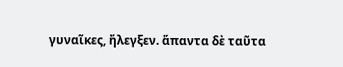γυναῖκες, ἤλεγξεν. ἅπαντα δὲ ταῦτα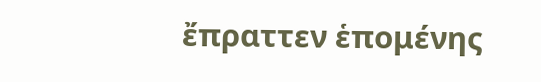ἔπραττεν ἑπομένης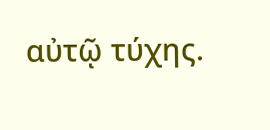αὐτῷ τύχης.